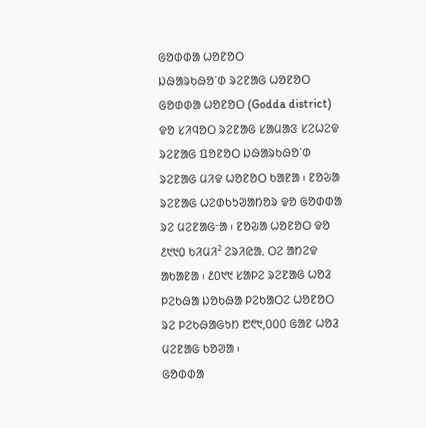ᱜᱚᱰᱰᱟ ᱦᱚᱱᱚᱛ
ᱡᱷᱟᱨᱠᱷᱚᱸᱰ ᱨᱮᱱᱟᱜ ᱦᱚᱱᱚᱛ
ᱜᱚᱰᱰᱟ ᱦᱚᱱᱚᱛ (Godda district) ᱫᱚ ᱥᱤᱧᱚᱛ ᱨᱮᱱᱟᱜ ᱥᱟᱢᱟᱝ ᱥᱮᱦᱮᱫ ᱨᱮᱱᱟᱜ ᱯᱚᱱᱚᱛ ᱡᱷᱟᱨᱠᱷᱚᱸᱰ ᱨᱮᱱᱟᱜ ᱢᱤᱫ ᱦᱚᱱᱚᱛ ᱠᱟᱱᱟ ᱾ ᱱᱚᱶᱟ ᱨᱮᱱᱟᱜ ᱦᱮᱰᱠᱩᱣᱟᱴᱚᱨ ᱫᱚ ᱜᱚᱰᱰᱟ ᱨᱮ ᱢᱮᱱᱟᱜᱼᱟ ᱾ ᱱᱚᱶᱟ ᱦᱚᱱᱚᱛ ᱫᱚ ᱒᱑᱑᱐ ᱠᱤᱢᱤ² ᱮᱨᱤᱭᱟᱹ ᱛᱮ ᱟᱴᱮᱫ ᱟᱠᱟᱱᱟ ᱾ ᱒᱐᱑᱑ ᱥᱟᱞᱮ ᱨᱮᱱᱟᱜ ᱦᱚᱲ ᱞᱮᱠᱷᱟ ᱡᱚᱠᱷᱟ ᱞᱮᱠᱟᱛᱮ ᱦᱚᱱᱚᱛ ᱨᱮ ᱞᱮᱠᱷᱟᱜᱩᱴ ᱘᱖᱑,᱐᱐᱐ ᱜᱟᱱ ᱦᱚᱲ ᱢᱮᱱᱟᱜ ᱠᱚᱣᱟ ᱾
ᱜᱚᱰᱰᱟ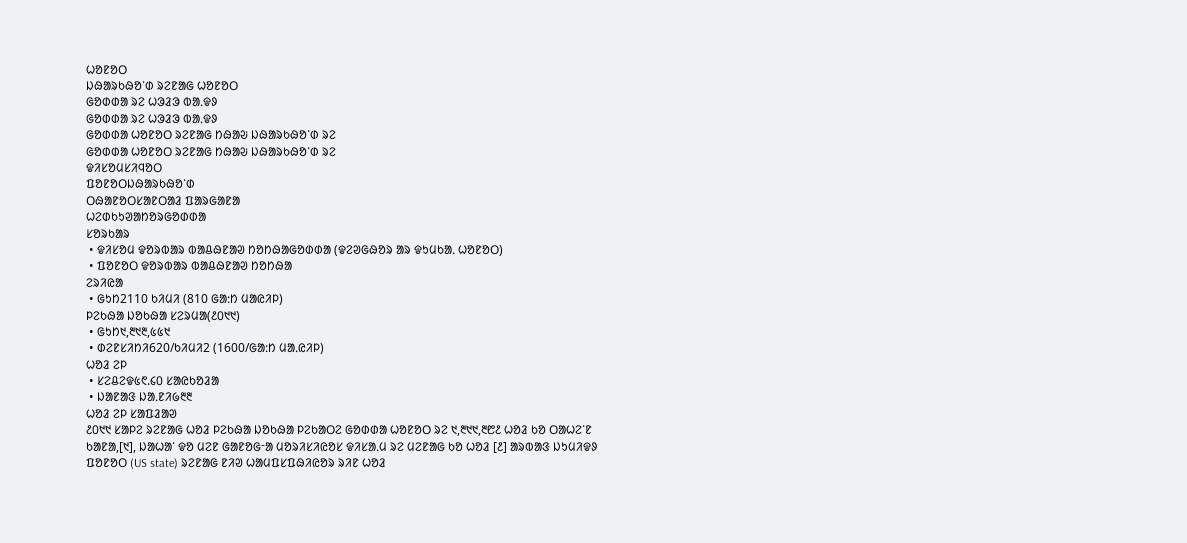ᱦᱚᱱᱚᱛ
ᱡᱷᱟᱨᱠᱷᱚᱸᱰ ᱨᱮᱱᱟᱜ ᱦᱚᱱᱚᱛ
ᱜᱚᱰᱰᱟ ᱨᱮ ᱦᱳᱲᱳ ᱵᱟᱹᱫᱽ
ᱜᱚᱰᱰᱟ ᱨᱮ ᱦᱳᱲᱳ ᱵᱟᱹᱫᱽ
ᱜᱚᱰᱰᱟ ᱦᱚᱱᱚᱛ ᱨᱮᱱᱟᱜ ᱴᱷᱟᱶ ᱡᱷᱟᱨᱠᱷᱚᱸᱰ ᱨᱮ
ᱜᱚᱰᱰᱟ ᱦᱚᱱᱚᱛ ᱨᱮᱱᱟᱜ ᱴᱷᱟᱶ ᱡᱷᱟᱨᱠᱷᱚᱸᱰ ᱨᱮ
ᱫᱤᱥᱚᱢᱥᱤᱧᱚᱛ
ᱯᱚᱱᱚᱛᱡᱷᱟᱨᱠᱷᱚᱸᱰ
ᱛᱷᱟᱱᱚᱛᱥᱟᱱᱛᱟᱲ ᱯᱟᱨᱜᱟᱱᱟ
ᱦᱮᱰᱠᱩᱣᱟᱴᱚᱨᱜᱚᱰᱰᱟ
ᱥᱚᱨᱠᱟᱨ
 • ᱫᱤᱥᱚᱢ ᱫᱚᱨᱵᱟᱨ ᱵᱟᱪᱷᱱᱟᱣ ᱴᱚᱴᱷᱟᱜᱚᱰᱰᱟ (ᱫᱮᱣᱜᱷᱚᱨ ᱟᱨ ᱫᱩᱢᱠᱟᱹ ᱦᱚᱱᱚᱛ)
 • ᱯᱚᱱᱚᱛ ᱫᱚᱨᱵᱟᱨ ᱵᱟᱪᱷᱱᱟᱣ ᱴᱚᱴᱷᱟ
ᱮᱨᱤᱭᱟ
 • ᱜᱩᱴ2110 ᱠᱤᱢᱤ (810 ᱜᱟᱺᱴ ᱢᱟᱭᱤᱞ)
ᱞᱮᱠᱷᱟ ᱡᱚᱠᱷᱟ ᱥᱮᱨᱢᱟ(᱒᱐᱑᱑)
 • ᱜᱩᱴ᱑,᱓᱑᱓,᱕᱕᱑
 • ᱰᱮᱱᱥᱤᱴᱤ620/ᱠᱤᱢᱤ2 (1600/ᱜᱟᱺᱴ ᱢᱟᱹᱭᱤᱞ)
ᱦᱚᱲ ᱮᱞ
 • ᱥᱮᱪᱮᱫ᱕᱖.᱔᱐ ᱥᱟᱭᱠᱚᱲᱟ
 • ᱡᱟᱱᱟᱝ ᱡᱟᱹᱱᱤ᱙᱓᱓
ᱦᱚᱲ ᱮᱞ ᱥᱟᱯᱲᱟᱣ
᱒᱐᱑᱑ ᱥᱟᱞᱮ ᱨᱮᱱᱟᱜ ᱦᱚᱲ ᱞᱮᱠᱷᱟ ᱡᱚᱠᱷᱟ ᱞᱮᱠᱟᱛᱮ ᱜᱚᱰᱰᱟ ᱦᱚᱱᱚᱛ ᱨᱮ ᱑,᱓᱑᱑,᱓᱘᱒ ᱦᱚᱲ ᱠᱚ ᱛᱟᱦᱮᱸᱱ ᱠᱟᱱᱟ,[᱑], ᱡᱟᱦᱟᱸ ᱫᱚ ᱢᱮᱱ ᱜᱟᱱᱚᱜᱼᱟ ᱢᱚᱨᱤᱥᱤᱭᱚᱥ ᱫᱤᱥᱟᱹᱢ ᱨᱮ ᱢᱮᱱᱟᱜ ᱠᱚ ᱦᱚᱲ [᱒] ᱟᱨᱵᱟᱝ ᱡᱩᱢᱤᱫᱽ ᱯᱚᱱᱚᱛ (US state) ᱨᱮᱱᱟᱜ ᱱᱤᱣ ᱦᱟᱢᱯᱥᱯᱷᱤᱭᱚᱨ ᱨᱤᱱ ᱦᱚᱲ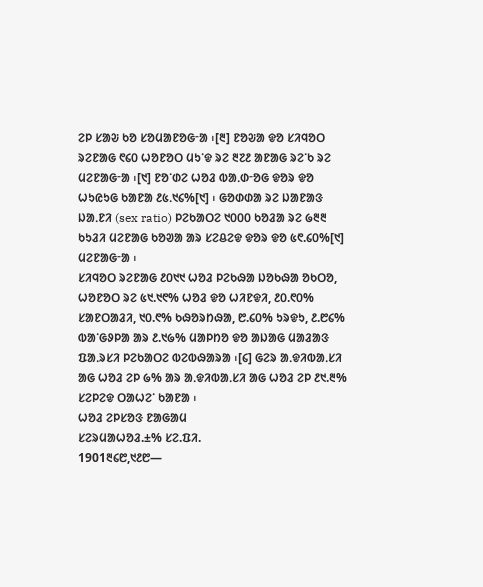ᱮᱞ ᱥᱟᱶ ᱠᱚ ᱥᱚᱢᱟᱱᱚᱜᱼᱟ ᱾[᱓] ᱱᱚᱶᱟ ᱫᱚ ᱥᱤᱧᱚᱛ ᱨᱮᱱᱟᱜ ᱖᱔᱐ ᱦᱚᱱᱚᱛ ᱢᱩᱸᱫ ᱨᱮ ᱓᱗᱒ ᱟᱱᱟᱜ ᱨᱮᱸᱠ ᱨᱮ ᱢᱮᱱᱟᱜᱼᱟ ᱾[᱑] ᱱᱚᱸᱰᱮ ᱦᱚᱲ ᱵᱟᱹᱰᱼᱚᱜ ᱫᱚᱨ ᱫᱚ ᱦᱩᱭᱩᱜ ᱠᱟᱱᱟ ᱒᱕ᱹ᱑᱔%[᱑] ᱾ ᱜᱚᱰᱰᱟ ᱨᱮ ᱡᱟᱱᱟᱝ ᱡᱟᱹᱱᱤ (sex ratio) ᱞᱮᱠᱟᱛᱮ ᱑᱐᱐᱐ ᱠᱚᱲᱟ ᱨᱮ ᱙᱓᱓ ᱠᱩᱲᱤ ᱢᱮᱱᱟᱜ ᱠᱚᱣᱟ ᱟᱨ ᱥᱮᱪᱮᱫ ᱫᱚᱨ ᱫᱚ ᱕᱖.᱔᱐%[᱑] ᱢᱮᱱᱟᱜᱼᱟ ᱾
ᱥᱤᱧᱚᱛ ᱨᱮᱱᱟᱜ ᱒᱐᱑᱑ ᱦᱚᱲ ᱞᱮᱠᱷᱟ ᱡᱚᱠᱷᱟ ᱚᱠᱛᱚ, ᱦᱚᱱᱚᱛ ᱨᱮ ᱕᱑.᱑᱖% ᱦᱚᱲ ᱫᱚ ᱦᱤᱱᱫᱤ, ᱒᱐.᱖᱐% ᱥᱟᱱᱛᱟᱲᱤ, ᱑᱐.᱖% ᱠᱷᱚᱨᱴᱷᱟ, ᱘.᱔᱐% ᱩᱨᱫᱩ, ᱒.᱘᱔% ᱵᱟᱸᱜᱽᱞᱟ ᱟᱨ ᱒.᱑᱙% ᱢᱟᱞᱴᱚ ᱫᱚ ᱟᱡᱟᱜ ᱢᱟᱲᱟᱝ ᱯᱟᱹᱨᱥᱤ ᱞᱮᱠᱟᱛᱮ ᱵᱮᱵᱷᱟᱨᱟ ᱾[᱔] ᱜᱮᱨ ᱟᱹᱫᱤᱵᱟᱹᱥᱤ ᱟᱜ ᱦᱚᱲ ᱮᱞ ᱙% ᱟᱨ ᱟᱹᱫᱤᱵᱟᱹᱥᱤ ᱟᱜ ᱦᱚᱲ ᱮᱞ ᱒᱑.᱓% ᱥᱮᱞᱮᱫ ᱛᱟᱦᱮᱸ ᱠᱟᱱᱟ ᱾
ᱦᱚᱲ ᱮᱞᱥᱚᱝ ᱱᱟᱜᱟᱢ
ᱥᱮᱨᱢᱟᱦᱚᱲ.±% ᱥᱮ.ᱯᱤ.
1901᱓᱔᱘,᱑᱒᱘—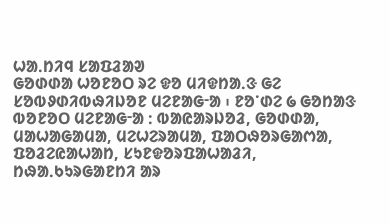ᱦᱟᱹᱴᱤᱧ ᱥᱟᱯᱲᱟᱣ
ᱜᱚᱰᱰᱟ ᱦᱚᱱᱚᱛ ᱨᱮ ᱫᱚ ᱢᱤᱫᱴᱟᱹᱝ ᱜᱮ ᱥᱚᱵᱽᱰᱤᱵᱷᱤᱡᱚᱱ ᱢᱮᱱᱟᱜᱼᱟ ᱾ ᱱᱚᱸᱰᱮ ᱙ ᱜᱚᱴᱟᱝ ᱵᱚᱱᱚᱛ ᱢᱮᱱᱟᱜᱼᱟ ᱺ ᱵᱟᱭᱟᱨᱡᱚᱲ, ᱜᱚᱰᱰᱟ, ᱢᱟᱦᱟᱜᱟᱢᱟ, ᱢᱮᱦᱮᱨᱟᱢᱟ, ᱯᱟᱛᱷᱚᱨᱜᱟᱬᱟ, ᱯᱚᱲᱮᱭᱟᱦᱟᱴ, ᱥᱩᱱᱫᱚᱨᱯᱟᱦᱟᱲᱤ, ᱴᱷᱟᱹᱠᱩᱨᱜᱟᱱᱴᱤ ᱟᱨ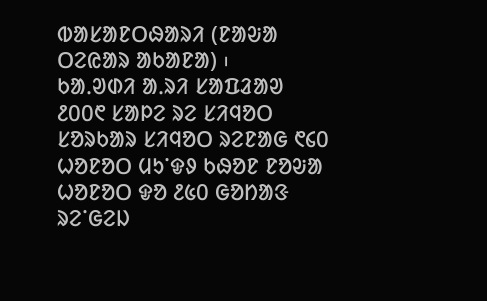ᱵᱟᱥᱟᱱᱛᱷᱟᱨᱤ (ᱱᱟᱶᱟ ᱛᱮᱭᱟᱨ ᱟᱠᱟᱱᱟ) ᱾
ᱠᱟᱹᱣᱰᱤ ᱟᱹᱨᱤ ᱥᱟᱯᱲᱟᱣ
᱒᱐᱐᱖ ᱥᱟᱞᱮ ᱨᱮ ᱥᱤᱧᱚᱛ ᱥᱚᱨᱠᱟᱨ ᱥᱤᱧᱚᱛ ᱨᱮᱱᱟᱜ ᱖᱔᱐ ᱦᱚᱱᱚᱛ ᱢᱩᱸᱫᱽ ᱠᱷᱚᱱ ᱱᱚᱶᱟ ᱦᱚᱱᱚᱛ ᱫᱚ ᱒᱕᱐ ᱜᱚᱴᱟᱝ ᱨᱮᱸᱜᱮᱡ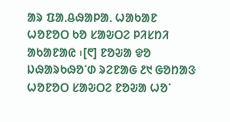ᱟᱨ ᱯᱟᱹᱪᱷᱟᱞᱟᱹ ᱦᱟᱠᱟᱱ ᱦᱚᱱᱚᱛ ᱠᱚ ᱥᱟᱶᱛᱮ ᱞᱤᱥᱴᱤ ᱟᱠᱟᱱᱟᱭ ᱾[᱖] ᱱᱚᱶᱟ ᱫᱚ ᱡᱷᱟᱨᱠᱷᱚᱸᱰ ᱨᱮᱱᱟᱜ ᱒᱑ ᱜᱚᱴᱟᱝ ᱦᱚᱱᱚᱛ ᱥᱟᱶᱛᱮ ᱱᱚᱶᱟ ᱦᱚᱸ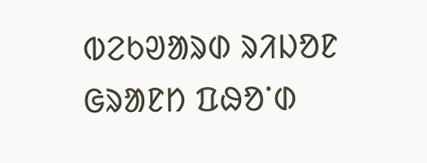ᱵᱮᱠᱣᱟᱨᱰ ᱨᱤᱡᱚᱱ ᱜᱨᱟᱱᱴ ᱯᱷᱚᱸᱰ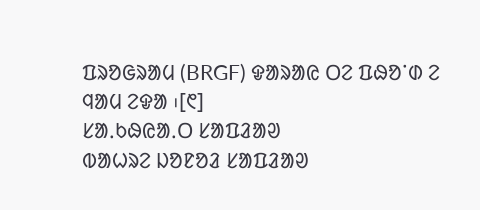ᱯᱨᱚᱜᱨᱟᱢ (BRGF) ᱫᱟᱨᱟᱭ ᱛᱮ ᱯᱷᱚᱸᱰ ᱮ ᱧᱟᱢ ᱮᱫᱟ ᱾[᱖]
ᱥᱟᱹᱠᱷᱭᱟᱹᱛ ᱥᱟᱯᱲᱟᱣ
ᱵᱟᱦᱨᱮ ᱡᱚᱱᱚᱲ ᱥᱟᱯᱲᱟᱣ